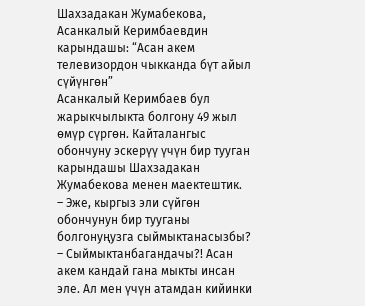Шахзадакан Жумабекова, Асанкалый Керимбаевдин карындашы: “Асан акем телевизордон чыкканда бүт айыл сүйүнгөн”
Асанкалый Керимбаев бул жарыкчылыкта болгону 49 жыл өмүр сүргөн. Кайталангыс обончуну эскерүү үчүн бир тууган карындашы Шахзадакан Жумабекова менен маектештик.
– Эже, кыргыз эли сүйгөн обончунун бир тууганы болгонуңузга сыймыктанасызбы?
– Сыймыктанбагандачы?! Асан акем кандай гана мыкты инсан эле. Ал мен үчүн атамдан кийинки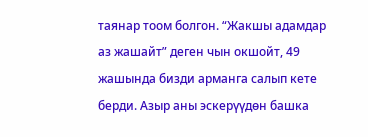таянар тоом болгон. “Жакшы адамдар аз жашайт” деген чын окшойт, 49 жашында бизди арманга салып кете берди. Азыр аны эскерүүдөн башка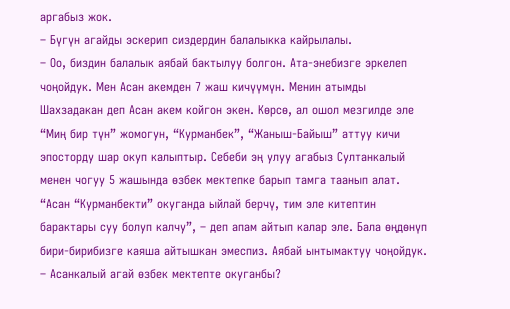аргабыз жок.
– Бүгүн агайды эскерип сиздердин балалыкка кайрылалы.
– Оо, биздин балалык аябай бактылуу болгон. Ата-энебизге эркелеп чоңойдук. Мен Асан акемден 7 жаш кичүүмүн. Менин атымды Шахзадакан деп Асан акем койгон экен. Көрсө, ал ошол мезгилде эле “Миң бир түн” жомогун, “Курманбек”, “Жаныш-Байыш” аттуу кичи эпосторду шар окуп калыптыр. Себеби эң улуу агабыз Султанкалый менен чогуу 5 жашында өзбек мектепке барып тамга таанып алат. “Асан “Курманбекти” окуганда ыйлай берчү, тим эле китептин барактары суу болуп калчу”, – деп апам айтып калар эле. Бала өңдөнүп бири-бирибизге каяша айтышкан эмеспиз. Аябай ынтымактуу чоңойдук.
– Асанкалый агай өзбек мектепте окуганбы?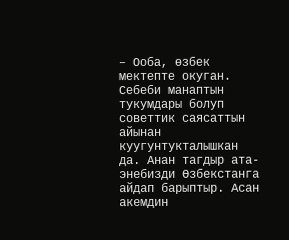– Ооба, өзбек мектепте окуган. Себеби манаптын тукумдары болуп советтик саясаттын айынан куугунтукталышкан да. Анан тагдыр ата-энебизди Өзбекстанга айдап барыптыр. Асан акемдин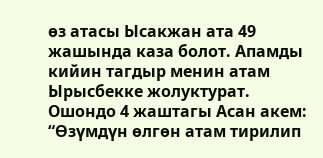өз атасы Ысакжан ата 49 жашында каза болот. Апамды кийин тагдыр менин атам Ырысбекке жолуктурат. Ошондо 4 жаштагы Асан акем: “Өзүмдүн өлгөн атам тирилип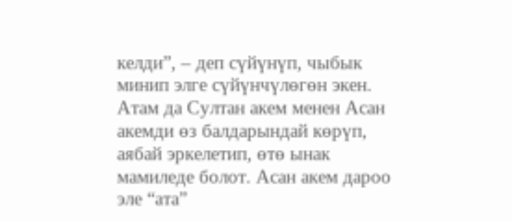келди”, – деп сүйүнүп, чыбык минип элге сүйүнчүлөгөн экен. Атам да Султан акем менен Асан акемди өз балдарындай көрүп, аябай эркелетип, өтө ынак мамиледе болот. Асан акем дароо эле “ата”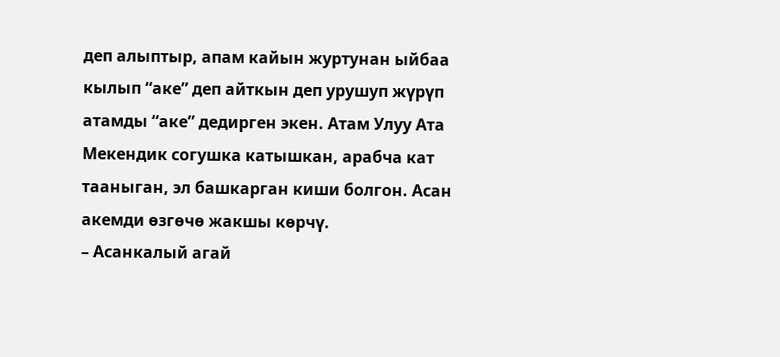деп алыптыр, апам кайын журтунан ыйбаа кылып “аке” деп айткын деп урушуп жүрүп атамды “аке” дедирген экен. Атам Улуу Ата Мекендик согушка катышкан, арабча кат тааныган, эл башкарган киши болгон. Асан акемди өзгөчө жакшы көрчү.
– Асанкалый агай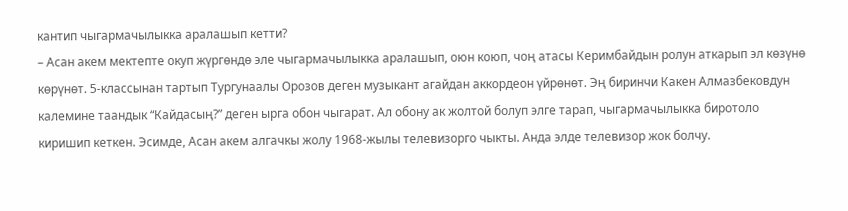кантип чыгармачылыкка аралашып кетти?
– Асан акем мектепте окуп жүргөндө эле чыгармачылыкка аралашып, оюн коюп, чоң атасы Керимбайдын ролун аткарып эл көзүнө көрүнөт. 5-классынан тартып Тургунаалы Орозов деген музыкант агайдан аккордеон үйрөнөт. Эң биринчи Какен Алмазбековдун калемине таандык “Кайдасың?” деген ырга обон чыгарат. Ал обону ак жолтой болуп элге тарап, чыгармачылыкка биротоло киришип кеткен. Эсимде, Асан акем алгачкы жолу 1968-жылы телевизорго чыкты. Анда элде телевизор жок болчу.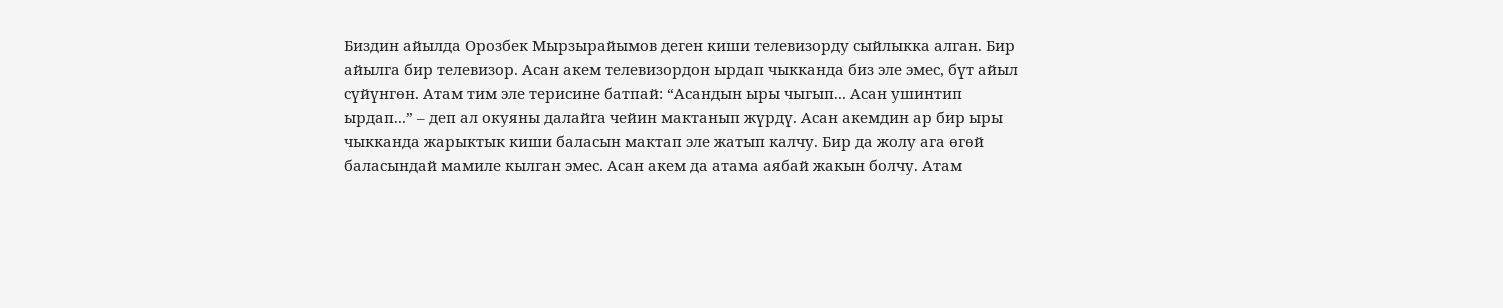Биздин айылда Орозбек Мырзырайымов деген киши телевизорду сыйлыкка алган. Бир айылга бир телевизор. Асан акем телевизордон ырдап чыкканда биз эле эмес, бүт айыл сүйүнгөн. Атам тим эле терисине батпай: “Асандын ыры чыгып... Асан ушинтип ырдап...” – деп ал окуяны далайга чейин мактанып жүрдү. Асан акемдин ар бир ыры чыкканда жарыктык киши баласын мактап эле жатып калчу. Бир да жолу ага өгөй баласындай мамиле кылган эмес. Асан акем да атама аябай жакын болчу. Атам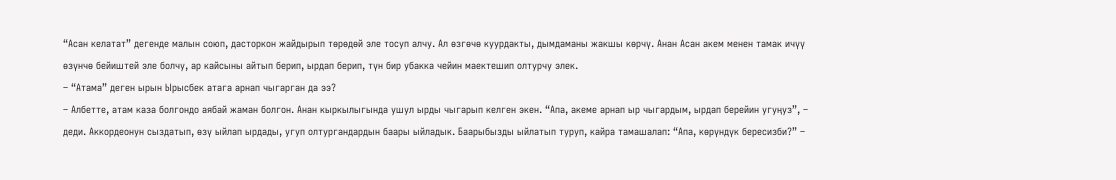“Асан келатат” дегенде малын союп, дасторкон жайдырып төрөдөй эле тосуп алчу. Ал өзгөчө куурдакты, дымдаманы жакшы көрчү. Анан Асан акем менен тамак ичүү өзүнчө бейиштей эле болчу, ар кайсыны айтып берип, ырдап берип, түн бир убакка чейин маектешип олтурчу элек.
– “Атама” деген ырын Ырысбек атага арнап чыгарган да ээ?
– Албетте, атам каза болгондо аябай жаман болгон. Анан кыркылыгында ушул ырды чыгарып келген экен. “Апа, акеме арнап ыр чыгардым, ырдап берейин угуңуз”, – деди. Аккордеонун сыздатып, өзү ыйлап ырдады, угуп олтургандардын баары ыйладык. Баарыбызды ыйлатып туруп, кайра тамашалап: “Апа, көрүндүк бересизби?” –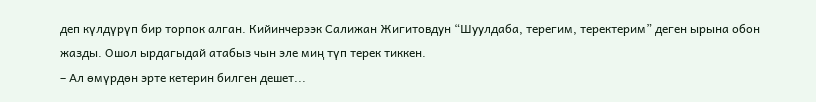деп күлдүрүп бир торпок алган. Кийинчерээк Салижан Жигитовдун “Шуулдаба, терегим, теректерим” деген ырына обон жазды. Ошол ырдагыдай атабыз чын эле миң түп терек тиккен.
– Ал өмүрдөн эрте кетерин билген дешет...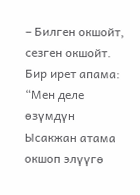– Билген окшойт, сезген окшойт. Бир ирет апама: “Мен деле өзүмдүн Ысакжан атама окшоп элүүгө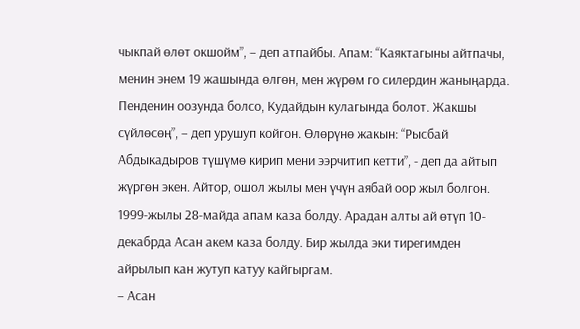чыкпай өлөт окшойм”, – деп атпайбы. Апам: “Каяктагыны айтпачы, менин энем 19 жашында өлгөн, мен жүрөм го силердин жаныңарда. Пенденин оозунда болсо, Кудайдын кулагында болот. Жакшы сүйлөсөң”, – деп урушуп койгон. Өлөрүнө жакын: “Рысбай Абдыкадыров түшүмө кирип мени ээрчитип кетти”, - деп да айтып жүргөн экен. Айтор, ошол жылы мен үчүн аябай оор жыл болгон. 1999-жылы 28-майда апам каза болду. Арадан алты ай өтүп 10-декабрда Асан акем каза болду. Бир жылда эки тирегимден айрылып кан жутуп катуу кайгыргам.
– Асан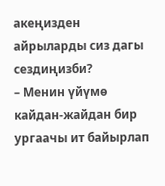акеңизден айрыларды сиз дагы сездиңизби?
– Менин үйүмө кайдан-жайдан бир ургаачы ит байырлап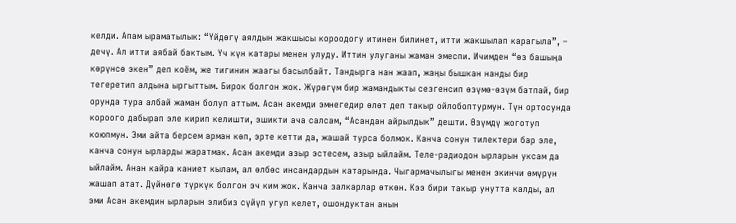келди. Апам ыраматылык: “Үйдөгү аялдын жакшысы короодогу итинен билинет, итти жакшылап карагыла”, – дечү. Ал итти аябай бактым. Үч күн катары менен улуду. Иттин улуганы жаман эмеспи. Ичимден “өз башыңа көрүнсө экен” деп коём, же тигинин жаагы басылбайт. Тандырга нан жаап, жаңы бышкан нанды бир тегеретип алдына ыргыттым. Бирок болгон жок. Жүрөгүм бир жамандыкты сезгенсип өзүмө-өзүм батпай, бир орунда тура албай жаман болуп аттым. Асан акемди эмнегедир өлөт деп такыр ойлобоптурмун. Түн ортосунда короого дабырап эле кирип келишти, эшикти ача салсам, “Асандан айрылдык” дешти. Өзүмдү жоготуп коюпмун. Эми айта берсем арман көп, эрте кетти да, жашай турса болмок. Канча сонун тилектери бар эле, канча сонун ырларды жаратмак. Асан акемди азыр эстесем, азыр ыйлайм. Теле-радиодон ырларын уксам да ыйлайм. Анан кайра каниет кылам, ал өлбөс инсандардын катарында. Чыгармачылыгы менен экинчи өмүрүн жашап атат. Дүйнөгө түркүк болгон эч ким жок. Канча залкарлар өткөн. Кээ бири такыр унутта калды, ал эми Асан акемдин ырларын элибиз сүйүп угуп келет, ошондуктан анын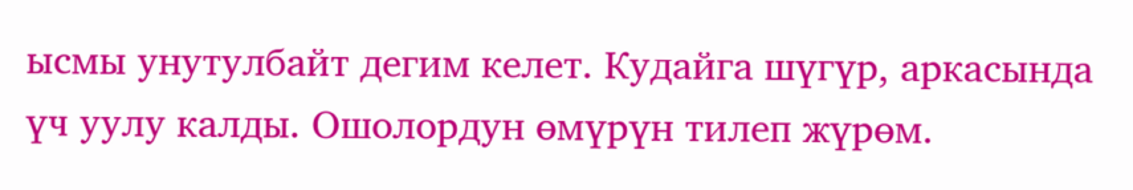ысмы унутулбайт дегим келет. Кудайга шүгүр, аркасында үч уулу калды. Ошолордун өмүрүн тилеп жүрөм.